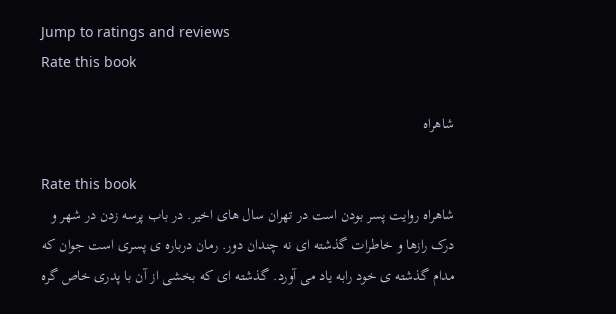Jump to ratings and reviews
Rate this book

شاهراه

Rate this book
شاهراه روایت پسر بودن است در تهران سال های اخیر. در باب پرسه زدن در شهر و درک رازها و خاطرات گذشته ای نه چندان دور. رمان درباره ی پسری است جوان که مدام گذشته ی خود رابه یاد می آورد. گذشته ای که بخشی از آن با پدری خاص گره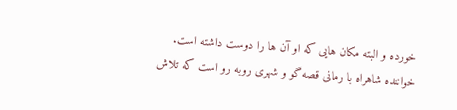خورده و البته مکان هایی که او آن ها را دوست داشته است. خواننده شاهراه با رمانی قصه گو و شهری روبه رو است که تلاش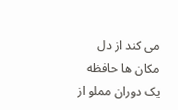می کند از دل مکان ها حافظه یک دوران مملو از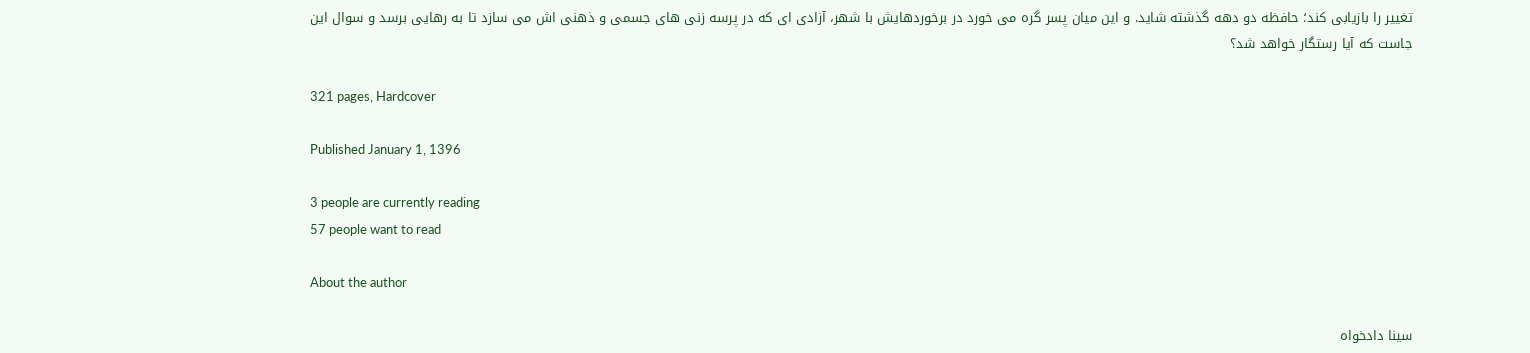تغییر را بازیابی کند؛ حافظه دو دهه گذشته شاید. و این میان پسر گره می خورد در برخوردهایش با شهر، آزادی ای که در پرسه زنی های جسمی و ذهنی اش می سازد تا به رهایی برسد و سوال این جاست که آیا رستگار خواهد شد؟

321 pages, Hardcover

Published January 1, 1396

3 people are currently reading
57 people want to read

About the author

سینا دادخواه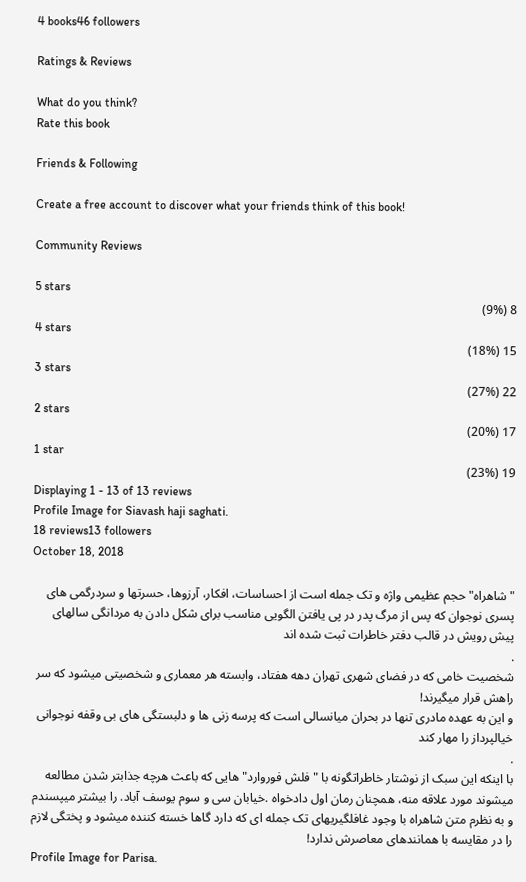4 books46 followers

Ratings & Reviews

What do you think?
Rate this book

Friends & Following

Create a free account to discover what your friends think of this book!

Community Reviews

5 stars
8 (9%)
4 stars
15 (18%)
3 stars
22 (27%)
2 stars
17 (20%)
1 star
19 (23%)
Displaying 1 - 13 of 13 reviews
Profile Image for Siavash haji saghati.
18 reviews13 followers
October 18, 2018

"شاهراه" حجم عظیمی واژه و تک جمله است از احساسات، افکار، آرزوها، حسرتها و سردرگمی های پسری نوجوان که پس از مرگ پدر در پی یافتن الگویی مناسب برای شکل دادن به مردانگی سالهای پیش رویش در قالب دفتر خاطرات ثبت شده اند
.
شخصیت خامی که در فضای شهری تهران دهه هفتاد، وابسته هر معماری و شخصیتی میشود که سر راهش قرار میگیرند!
و این به عهده مادری تنها در بحران میانسالی است که پرسه زنی ها و دلبستگی های بی وقفه نوجوانی خیالپرداز را مهار کند
.
با اینکه این سبک از نوشتار خاطراتگونه با "فلش فوروارد" هایی که باعث هرچه جذابتر شدن مطالعه میشوند مورد علاقه منه، همچنان رمان اول دادخواه .خیابان سی و سوم یوسف آباد. را بیشتر میپسندم و به نظرم متن شاهراه با وجود غافلگیریهای تک جمله ای که دارد گاها خسته کننده میشود و پختگی لازم را در مقایسه با همانندهای معاصرش ندارد!
Profile Image for Parisa.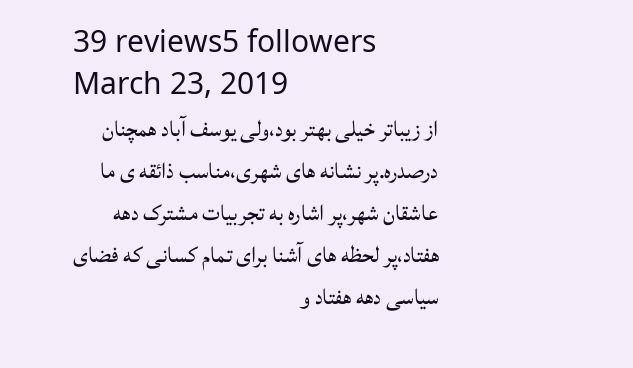39 reviews5 followers
March 23, 2019
از زیباتر خیلی بهتر بود،ولی یوسف آباد همچنان درصدره.پر نشانه های شهری،مناسب ذائقه ی ما عاشقان شهر،پر اشاره به تجربیات مشترک دهه هفتاد،پر لحظه های آشنا برای تمام کسانی که فضای سیاسی دهه هفتاد و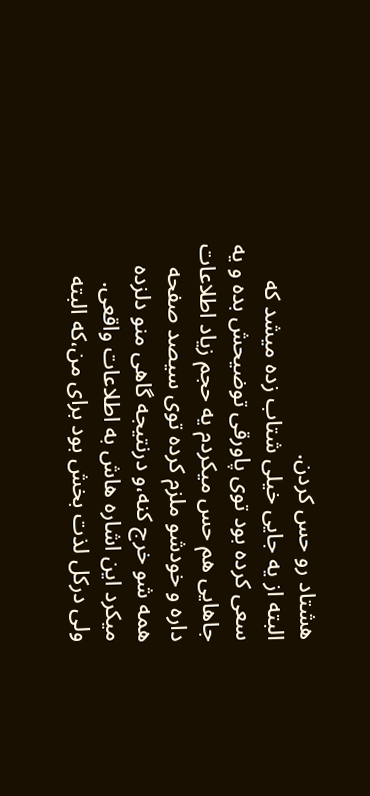هشتاد رو حس کردن.
البته از یه جایی خیلی شتاب زده میشد که سعی کرده بود توی پاورقی توضیحش بده و یه جاهایی هم حس میکردم یه حجم زیاد اطلاعات داره و خودشو ملزم کرده توی سیصد صفحه همه شو خرج کنه،و درنتیجه گاهی منو دلزده میکرد این اشاره هاش به اطلاعات واقعی.
ولی درکل لذت بخش بود برای من،که البته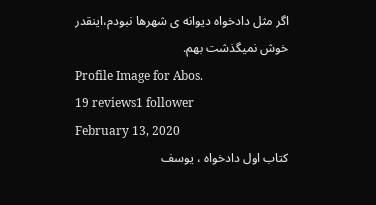اگر مثل دادخواه دیوانه ی شهرها نبودم،اینقدر خوش نمیگذشت بهم.
Profile Image for Abos.
19 reviews1 follower
February 13, 2020
کتاب اول دادخواه ، یوسف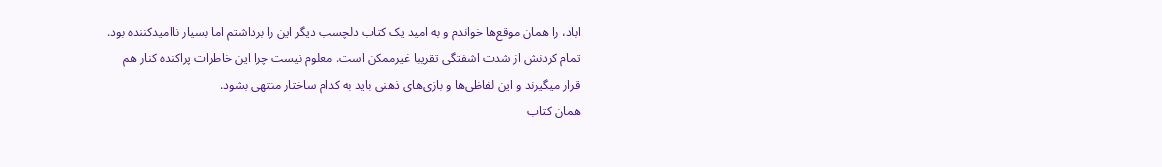اباد، را همان موقع‌ها خواندم و به امید یک کتاب دلچسب دیگر این را برداشتم اما بسیار ناامیدکننده بود. تمام کردنش از شدت اشفتگی تقریبا غیرممکن است. معلوم نیست چرا این خاطرات پراکنده کنار هم قرار میگیرند و این لفاظی‌ها و بازی‌های ذهنی باید به کدام ساختار منتهی بشود.
همان کتاب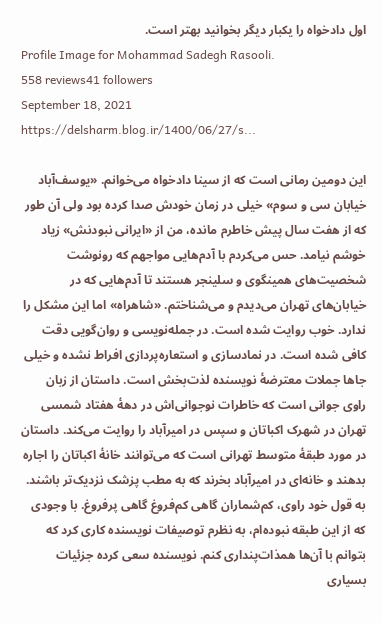اول دادخواه را یکبار دیگر بخوانید بهتر است.
Profile Image for Mohammad Sadegh Rasooli.
558 reviews41 followers
September 18, 2021
https://delsharm.blog.ir/1400/06/27/s...

این دومین رمانی است که از سینا دادخواه می‌خوانم. «یوسف‌آباد خیابان سی و سوم» خیلی در زمان خودش صدا کرده بود ولی آن طور که از هفت سال پیش خاطرم مانده، من از «ایرانی نبودنش» زیاد خوشم نیامد. حس می‌کردم با آدم‌هایی مواجهم که رونوشت شخصیت‌های همینگوی و سلینجر هستند تا آدم‌هایی که در خیابان‌های تهران می‌دیدم و می‌شناختم. «شاهراه» اما این مشکل را ندارد. خوب روایت شده است. در جمله‌نویسی و روان‌گویی دقت کافی شده است. در نمادسازی و استعاره‌پردازی افراط نشده و خیلی جاها جملات معترضهٔ نویسنده لذت‌بخش است. داستان از زبان راوی جوانی است که خاطرات نوجوانی‌اش در دههٔ هفتاد شمسی تهران در شهرک اکباتان و سپس در امیرآباد را روایت می‌کند. داستان در مورد طبقهٔ متوسط تهرانی است که می‌توانند خانهٔ اکباتان را اجاره بدهند و خانه‌ای در امیرآباد بخرند که به مطب پزشک نزدیک‌تر باشند. به قول خود راوی، کم‌شماران گاهی کم‌فروغ گاهی پرفروغ. با وجودی که از این طبقه نبوده‌ام، به نظرم توصیفات نویسنده کاری کرد که بتوانم با آن‌ها همذات‌پنداری کنم. نویسنده سعی کرده جزئیات بسیاری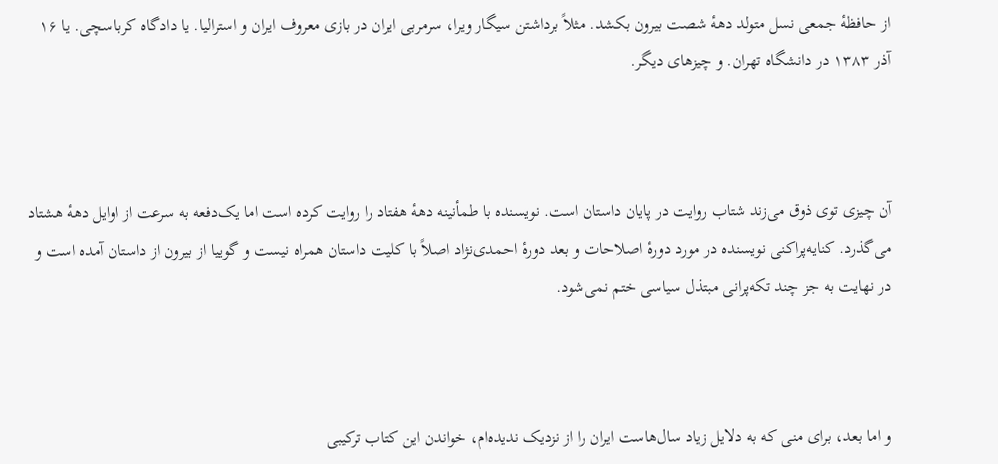از حافظهٔ جمعی نسل متولد دههٔ شصت بیرون بکشد. مثلاً برداشتن سیگار ویرا، سرمربی ایران در بازی معروف ایران و استرالیا. یا دادگاه کرباسچی. یا ۱۶ آذر ۱۳۸۳ در دانشگاه تهران. و چیزهای دیگر.



آن چیزی توی ذوق می‌زند شتاب روایت در پایان داستان است. نویسنده با طمأنینه دههٔ هفتاد را روایت کرده است اما یک‌دفعه به سرعت از اوایل دههٔ هشتاد می‌گذرد. کنایه‌پراکنی نویسنده در مورد دورهٔ اصلاحات و بعد دورهٔ احمدی‌نژاد اصلاً با کلیت داستان همراه نیست و گوییا از بیرون از داستان آمده است و در نهایت به جز چند تکه‌پرانی مبتذل سیاسی ختم نمی‌شود.



و اما بعد، برای منی که به دلایل زیاد سال‌هاست ایران را از نزدیک ندیده‌ام، خواندن این کتاب ترکیبی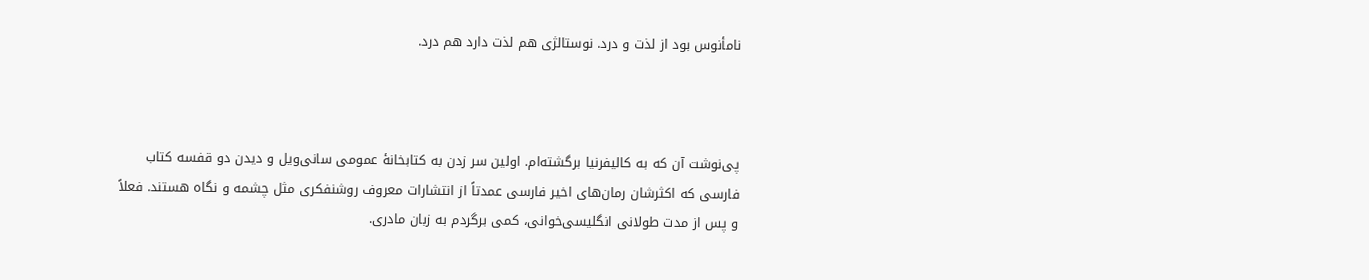نامأنوس بود از لذت و درد. نوستالژی هم لذت دارد هم درد.



پی‌نوشت آن که به کالیفرنیا برگشته‌ام. اولین سر زدن به کتابخانهٔ عمومی سانی‌ویل و دیدن دو قفسه کتاب فارسی که اکثرشان رمان‌های اخیر فارسی عمدتاً‌ از انتشارات معروف روشنفکری مثل چشمه و نگاه هستند. فعلاً و پس از مدت طولانی انگلیسی‌خوانی، کمی برگردم به زبان مادری.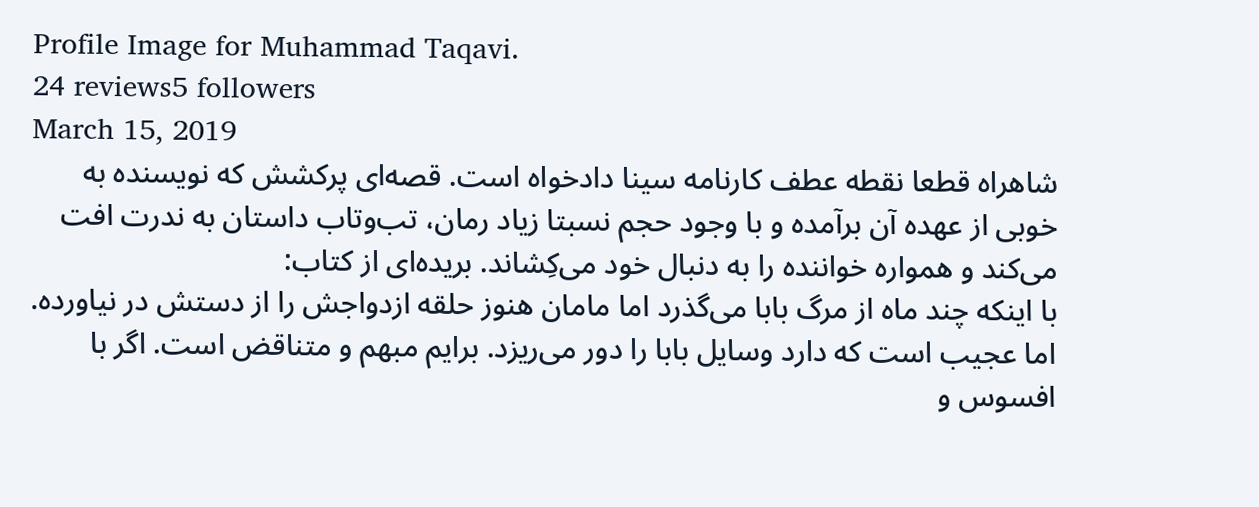Profile Image for Muhammad Taqavi.
24 reviews5 followers
March 15, 2019
شاهراه قطعا نقطه عطف کارنامه سینا دادخواه است. قصه‌ای پرکشش که نویسنده به خوبی از عهده‌ آن برآمده و با وجود حجم نسبتا زیاد رمان، تب‌وتاب داستان به ندرت افت می‌کند و همواره خواننده را به دنبال خود می‌کِشاند. بریده‌ای از کتاب:
با اینکه چند ماه از مرگ بابا می‌گذرد اما مامان هنوز حلقه ازدواجش را از دستش در نیاورده. اما عجیب است که دارد وسایل بابا را دور می‌ریزد. برایم مبهم و متناقض است. اگر با افسوس و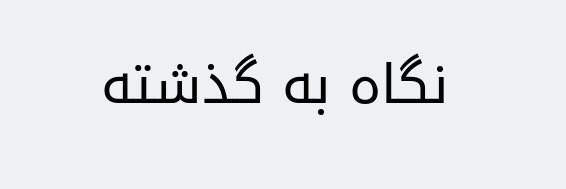نگاه به گذشته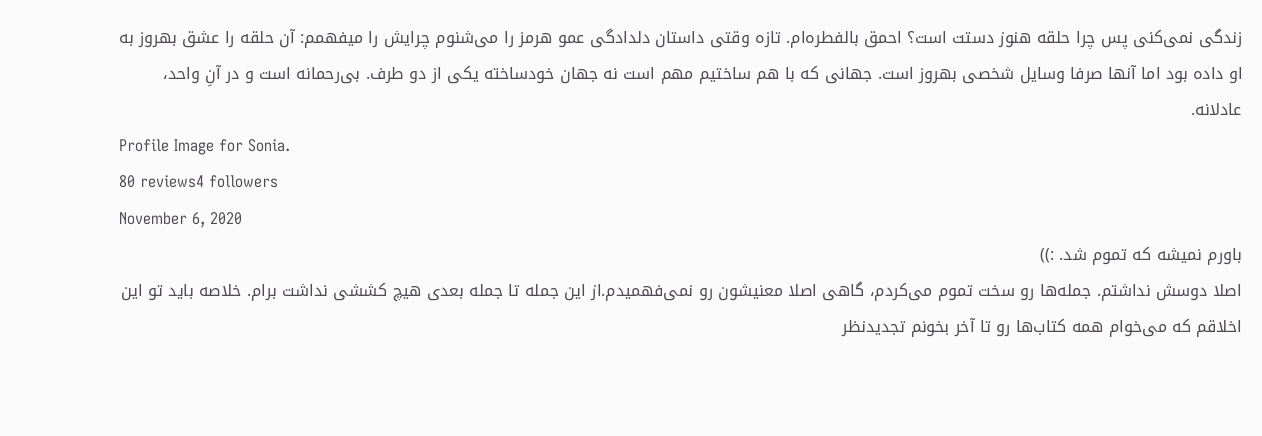زندگی نمی‌کنی پس چرا حلقه هنوز دستت است؟ احمق بالفطره‌ام. تازه وقتی داستان دلدادگی عمو هرمز را می‌شنوم چرایش را میفهمم: آن حلقه را عشق بهروز به او داده بود اما آنها صرفا وسایل شخصی بهروز است. جهانی که با هم ساختیم مهم است نه جهان خودساخته یکی از دو طرف. بی‌رحمانه است و در آنِ واحد، عادلانه.
Profile Image for Sonia.
80 reviews4 followers
November 6, 2020
باورم نمیشه که تموم شد. :))
اصلا دوسش نداشتم. جمله‌ها رو سخت تموم می‌کردم، گاهی اصلا معنیشون رو نمی‌فهمیدم.از این جمله تا جمله بعدی هیچ کششی نداشت برام. خلاصه باید تو این اخلاقم که می‌خوام همه کتاب‌ها رو تا آخر بخونم تجدیدنظر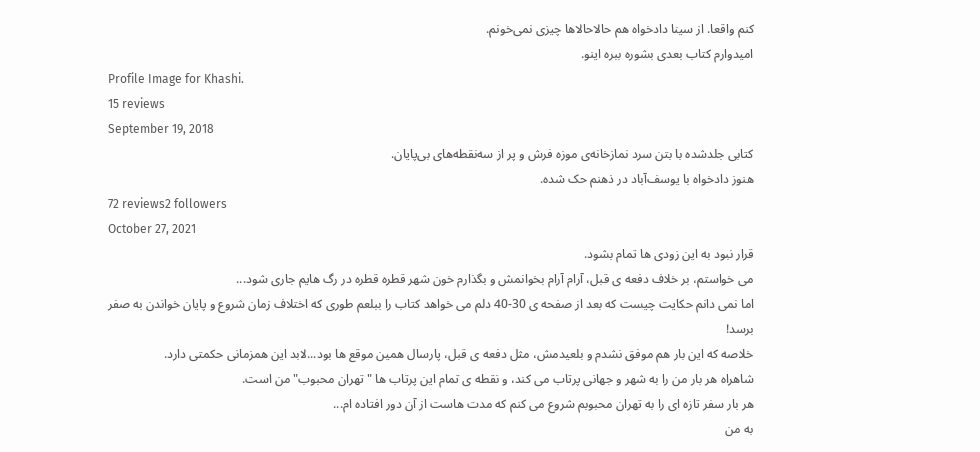کنم واقعا. از سینا دادخواه هم حالا‌حالا‌ها چیزی نمی‌خونم.
امیدوارم کتاب بعدی بشوره ببره اینو.
Profile Image for Khashi.
15 reviews
September 19, 2018
کتابی جلدشده با بتن سرد نمازخانه‌ی موزه فرش و پر از سه‌نقطه‌های بی‌پایان.
هنوز دادخواه با یوسف‌آباد در ذهنم حک شده.
72 reviews2 followers
October 27, 2021
قرار نبود به این زودی ها تمام بشود.
می خواستم، بر خلاف دفعه ی قبل، آرام آرام بخوانمش و بگذارم خون شهر قطره قطره در رگ هایم جاری شود...
اما نمی دانم حکایت چیست که بعد از صفحه ی 30-40 دلم می خواهد کتاب را ببلعم طوری که اختلاف زمان شروع و پایان خواندن به صفر برسد!
خلاصه که این بار هم موفق نشدم و بلعیدمش، مثل دفعه ی قبل، پارسال همین موقع ها بود...لابد این همزمانی حکمتی دارد.
شاهراه هر بار من را به شهر و جهانی پرتاب می کند، و نقطه ی تمام این پرتاب ها "تهران محبوب" من است.
هر بار سفر تازه ای را به تهران محبوبم شروع می کنم که مدت هاست از آن دور افتاده ام...
به من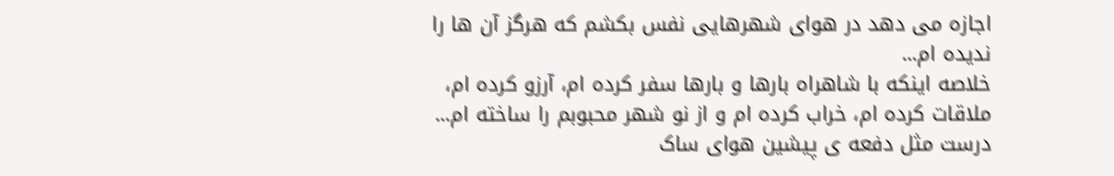اجازه می دهد در هوای شهرهایی نفس بکشم که هرگز آن ها را ندیده ام...
خلاصه اینکه با شاهراه بارها و بارها سفر کرده ام، آرزو کرده ام، ملاقات کرده ام، خراب کرده ام و از نو شهر محبوبم را ساخته ام...
درست مثل دفعه ی پیشین هوای ساک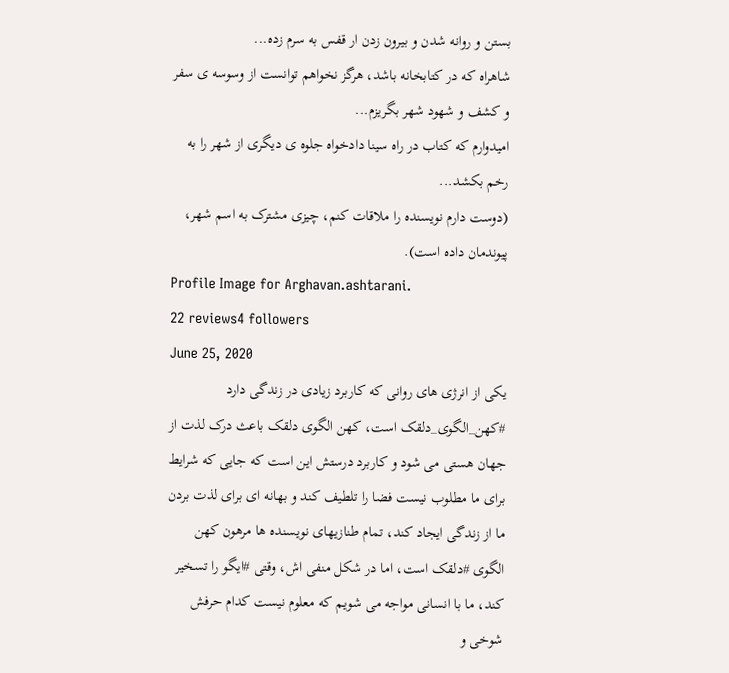بستن و روانه شدن و بیرون زدن ار قفس به سرم زده...
شاهراه که در کتابخانه باشد، هرگز نخواهم توانست از وسوسه ی سفر و کشف و شهود شهر بگریزم...
امیدوارم که کتاب در راه سینا دادخواه جلوه ی دیگری از شهر را به رخم بکشد...
(دوست دارم نویسنده را ملاقات کنم، چیزی مشترک به اسم شهر، پیوندمان داده است).
Profile Image for Arghavan.ashtarani.
22 reviews4 followers
June 25, 2020
یکی از انرژی های روانی که کاربرد زیادی در زندگی دارد #کهن_الگوی_دلقک است، کهن الگوی دلقک باعث درک لذت از جهان هستی می شود و کاربرد درستش این است که جایی که شرایط برای ما مطلوب نیست فضا را تلطیف کند و بهانه ای برای لذت بردن ما از زندگی ایجاد کند، تمام طنازیهای نویسنده ها مرهون کهن الگوی #دلقک است، اما در شکل منفی اش، وقتی #ایگو را تسخیر کند، ما با انسانی مواجه می شویم که معلوم نیست کدام حرفش شوخی و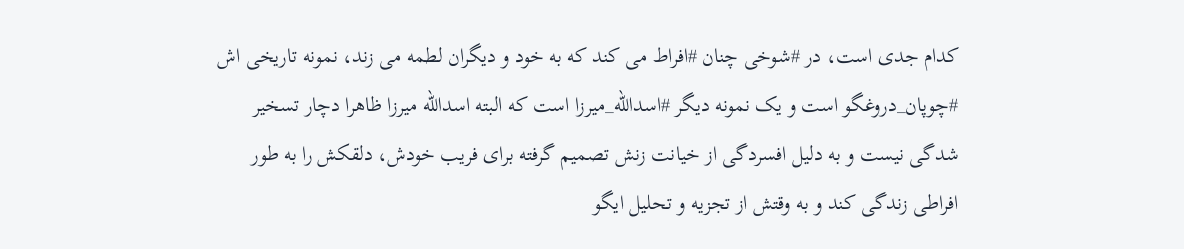کدام جدی است، در #شوخی چنان #افراط می کند که به خود و دیگران لطمه می زند، نمونه تاریخی اش #چوپان_دروغگو است و یک نمونه دیگر #اسدالله_میرزا است که البته اسدالله میرزا ظاهرا دچار تسخیر شدگی نیست و به دلیل افسردگی از خیانت زنش تصمیم گرفته برای فریب خودش، دلقکش را به طور افراطی زندگی کند و به وقتش از تجزیه و تحلیل ایگو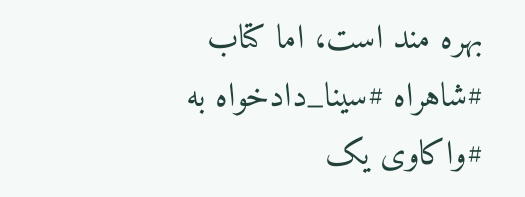بهره مند است، اما کتاب #شاهراه #سینا_دادخواه به #واکاوی یک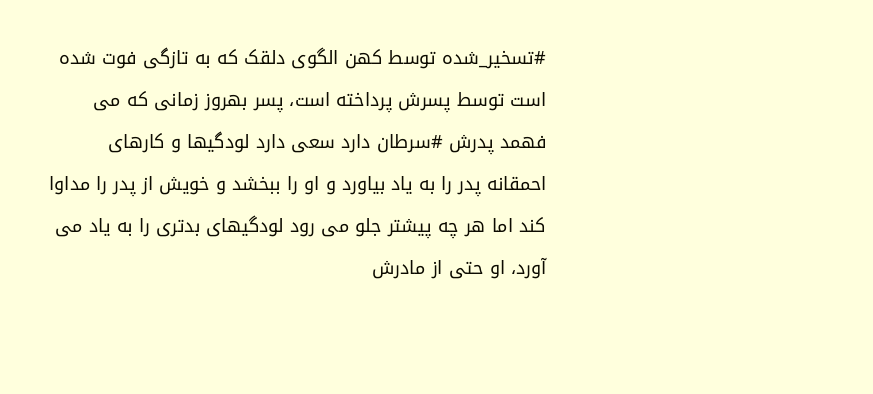#تسخیر_شده توسط کهن الگوی دلقک که به تازگی فوت شده است توسط پسرش پرداخته است، پسر بهروز زمانی که می فهمد پدرش #سرطان دارد سعی دارد لودگیها و کارهای احمقانه پدر را به یاد بیاورد و او را ببخشد و خویش از پدر را مداوا کند اما هر چه پیشتر جلو می رود لودگیهای بدتری را به یاد می آورد، او حتی از مادرش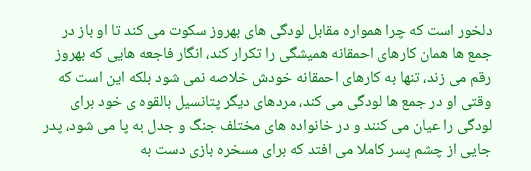دلخور است که چرا همواره مقابل لودگی های بهروز سکوت می کند تا او باز در جمع ها همان کارهای احمقانه همیشگی را تکرار کند، انگار فاجعه هایی که بهروز رقم می زند، تنها به کارهای احمقانه خودش خلاصه نمی شود بلکه این است که وقتی او در جمع ها لودگی می کند، مردهای دیگر پتانسیل بالقوه ی خود برای لودگی را عیان می کنند و در خانواده های مختلف جنگ و جدل به پا می شود، پدر جایی از چشم پسر کاملا می افتد که برای مسخره بازی دست به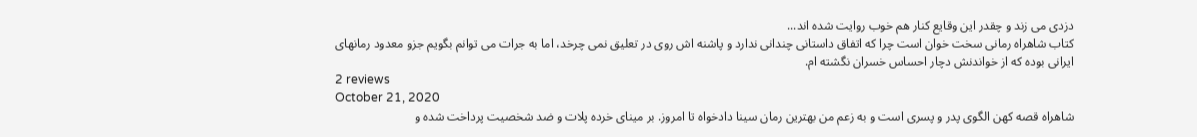دزدی می زند و چقدر این وقایع کنار هم خوب روایت شده اند...
کتاب شاهراه رمانی سخت خوان است چرا که اتفاق داستانی چندانی ندارد و پاشنه اش روی در تعلیق نمی چرخد، اما به جرات می توانم بگویم جزو معدود رمانهای ایرانی بوده که از خواندنش دچار احساس خسران نگشته ام.
2 reviews
October 21, 2020
شاهراه قصه ‌کهن الگوی پدر و پسری است و به زعم من بهترین رمان سینا دادخواه تا امروز. بر مینای خرده پلات و ضد شخصیت پرداخت شده و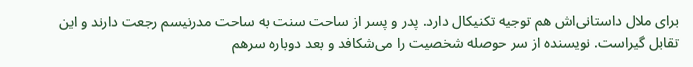برای ملال داستانی‌اش هم توجیه تکنیکال دارد. پدر و پسر از ساحت سنت به ساحت مدرنیسم رجعت دارند و این تقابل گیراست. نویسنده از سر حوصله شخصیت را می‌شکافد و بعد دوباره سرهم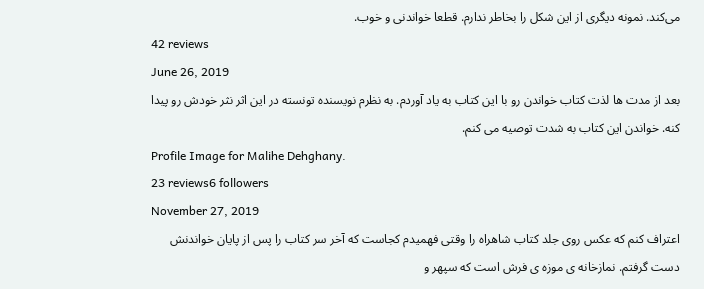می‌کند. نمونه دیگری از این شکل را بخاطر ندارم. قطعا خواندنی و خوب.
42 reviews
June 26, 2019
بعد از مدت ها لذت کتاب خواندن رو با این کتاب به یاد آوردم. به نظرم نویسنده تونسته در این اثر نثر خودش رو پیدا کنه. خواندن این کتاب به شدت توصیه می کنم.
Profile Image for Malihe Dehghany.
23 reviews6 followers
November 27, 2019
اعتراف کنم که عکس روی جلد کتاب شاهراه را وقتی فهمیدم کجاست که آخر سر کتاب را پس از پایان خواندنش دست گرفتم. نمازخانه ی موزه ی فرش است که سپهر و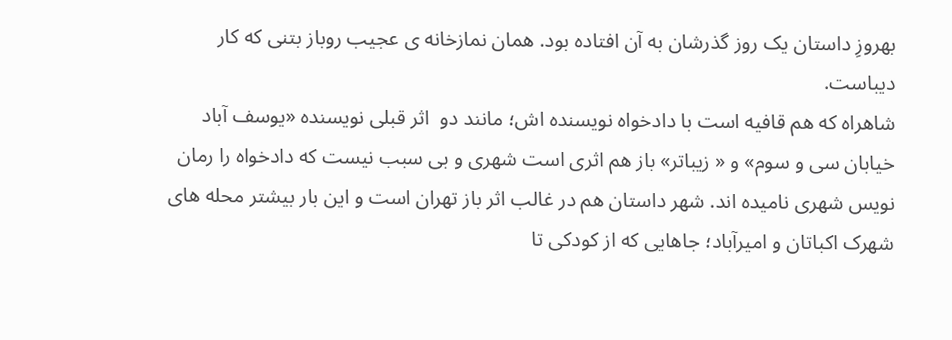بهروزِ داستان یک روز گذرشان به آن افتاده بود‌. همان نمازخانه ی عجیب روباز بتنی که کار دیباست.
شاهراه که هم قافیه است با دادخواه نویسنده اش؛ مانند دو  اثر قبلی نویسنده «یوسف آباد خیابان سی و سوم» و « زیباتر» باز هم اثری است شهری و بی سبب نیست که دادخواه را رمان نویس شهری نامیده اند. شهر داستان هم در غالب اثر باز تهران است و این بار بیشتر محله های شهرک اکباتان و امیرآباد؛ جاهایی که از کودکی تا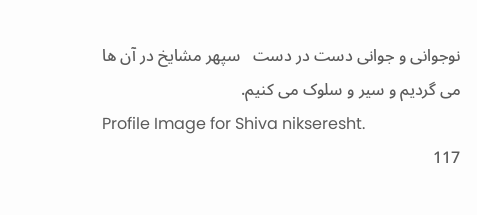نوجوانی و جوانی دست در دست   سپهر مشایخ در آن ها می گردیم و سیر و سلوک می کنیم.
Profile Image for Shiva nikseresht.
117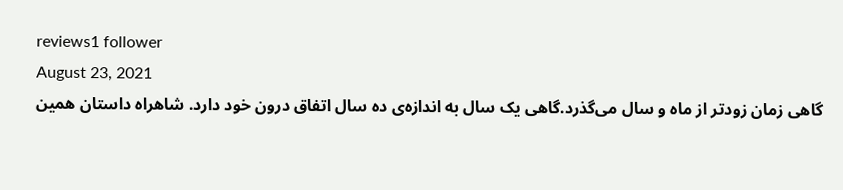reviews1 follower
August 23, 2021
گاهی زمان زودتر از ماه و سال می‌گذرد.گاهی یک سال به اندازه‌ی ده سال اتفاق درون خود دارد. شاهراه داستان همین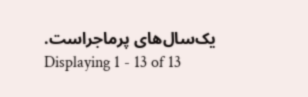یک‌سال‌های پرماجراست.
Displaying 1 - 13 of 13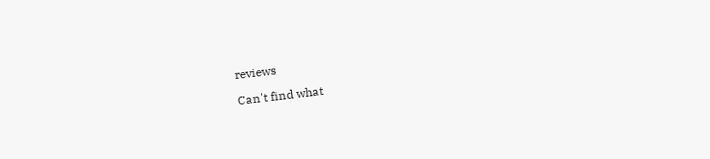reviews

Can't find what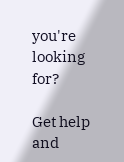you're looking for?

Get help and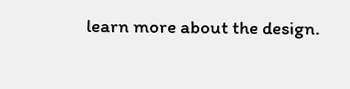learn more about the design.